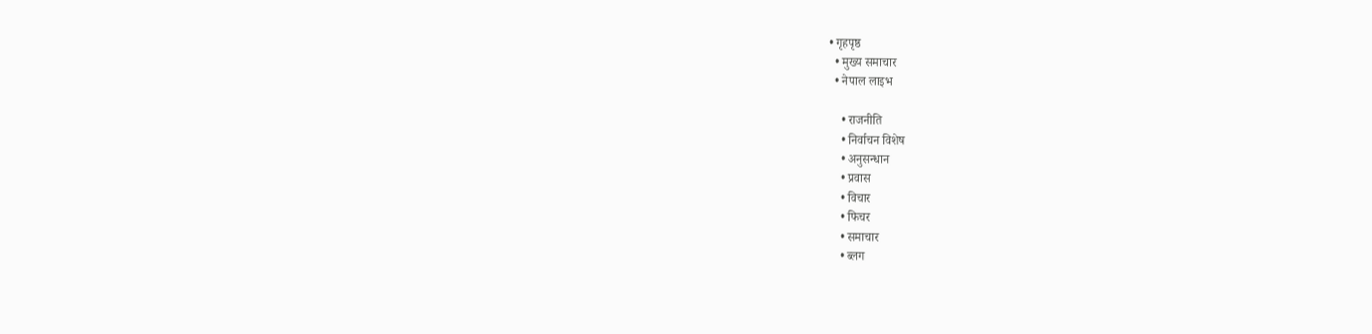• गृहपृष्ठ
  • मुख्य समाचार
  • नेपाल लाइभ

    • राजनीति
    • निर्वाचन विशेष
    • अनुसन्धान
    • प्रवास
    • विचार
    • फिचर
    • समाचार
    • ब्लग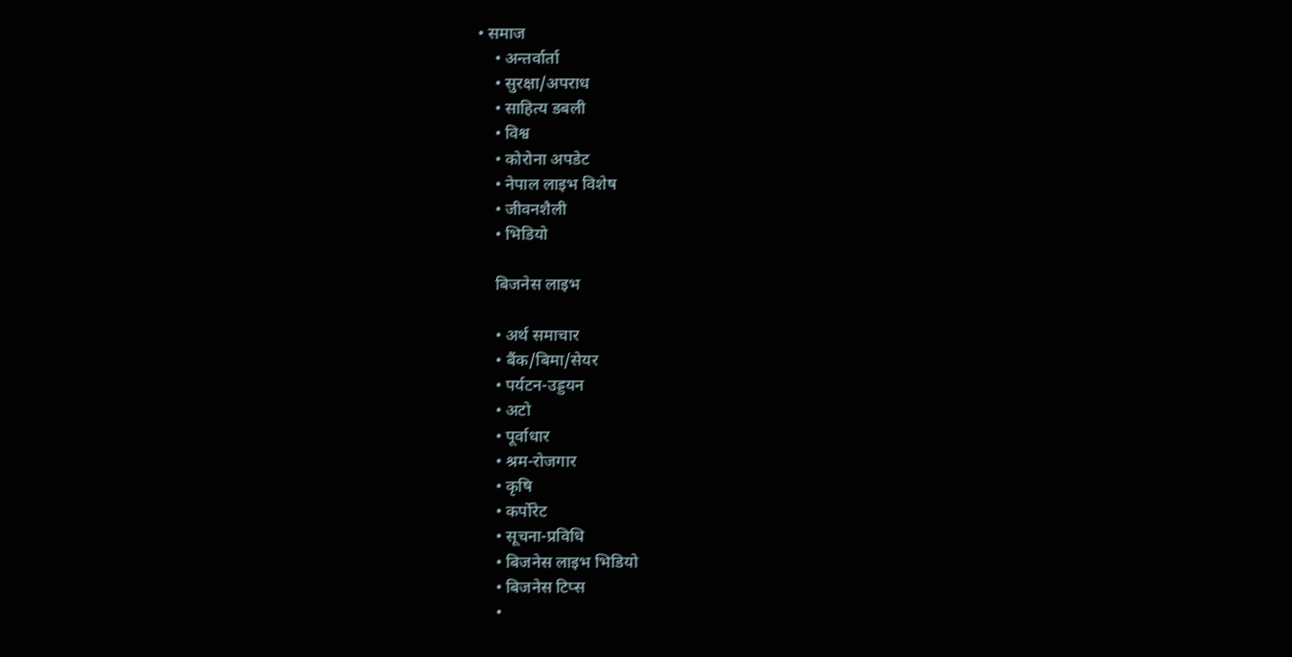• समाज
    • अन्तर्वार्ता
    • सुरक्षा/अपराध
    • साहित्य डबली
    • विश्व
    • कोरोना अपडेट
    • नेपाल लाइभ विशेष
    • जीवनशैली
    • भिडियो

    बिजनेस लाइभ

    • अर्थ समाचार
    • बैंक/बिमा/सेयर
    • पर्यटन-उड्डयन
    • अटो
    • पूर्वाधार
    • श्रम-रोजगार
    • कृषि
    • कर्पोरेट
    • सूचना-प्रविधि
    • बिजनेस लाइभ भिडियो
    • बिजनेस टिप्स
    •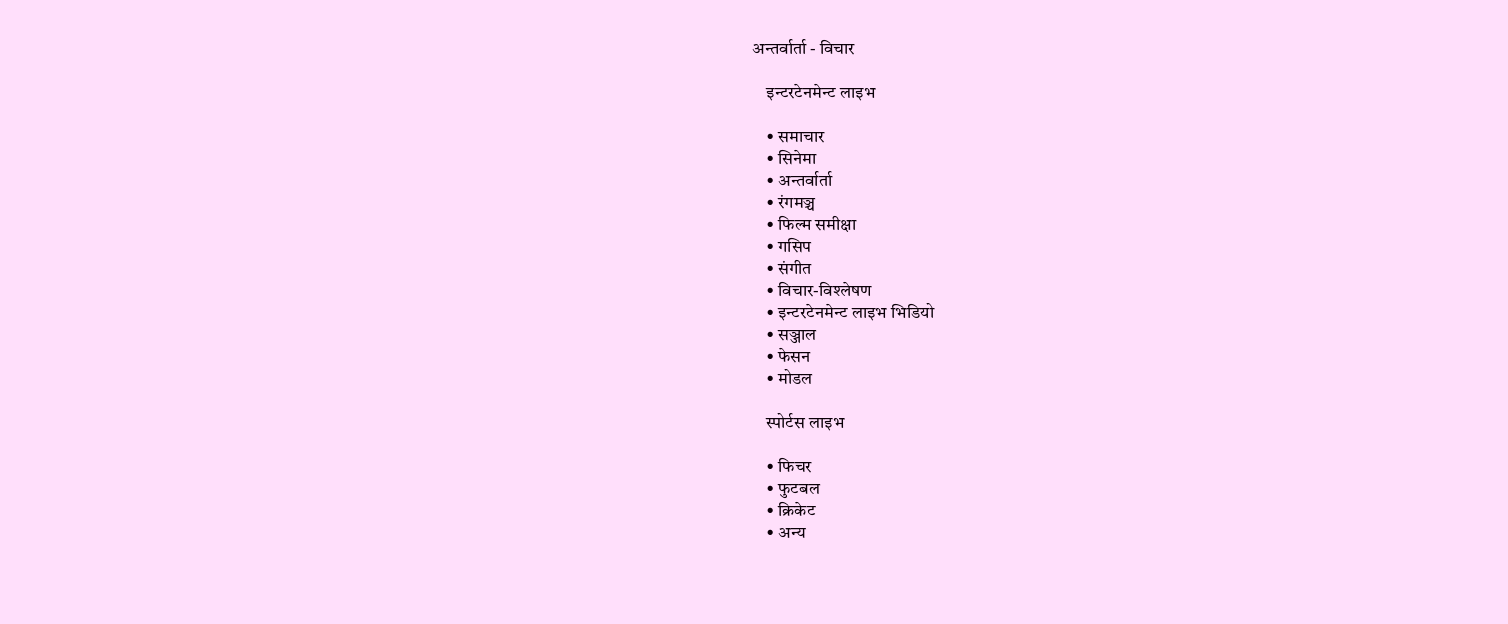अन्तर्वार्ता - विचार

    इन्टरटेनमेन्ट लाइभ

    • समाचार
    • सिनेमा
    • अन्तर्वार्ता
    • रंगमञ्च
    • फिल्म समीक्षा
    • गसिप
    • संगीत
    • विचार-विश्लेषण
    • इन्टरटेनमेन्ट लाइभ भिडियो
    • सञ्जाल
    • फेसन
    • मोडल

    स्पोर्टस लाइभ

    • फिचर
    • फुटबल
    • क्रिकेट
    • अन्य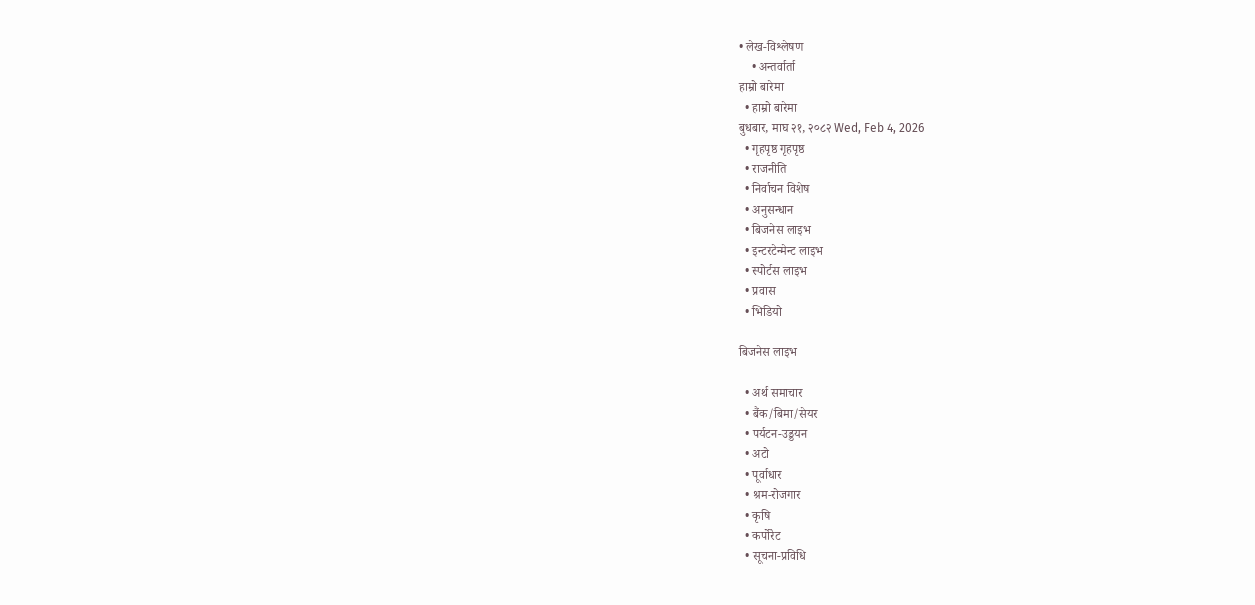• लेख-विश्लेषण
    • अन्तर्वार्ता
हाम्रो बारेमा
  • हाम्रो बारेमा
बुधबार, माघ २१, २०८२ Wed, Feb 4, 2026
  • गृहपृष्ठ गृहपृष्ठ
  • राजनीति
  • निर्वाचन विशेष
  • अनुसन्धान
  • बिजनेस लाइभ
  • इन्टरटेन्मेन्ट लाइभ
  • स्पोर्टस लाइभ
  • प्रवास
  • भिडियो

बिजनेस लाइभ

  • अर्थ समाचार
  • बैंक/बिमा/सेयर
  • पर्यटन-उड्डयन
  • अटो
  • पूर्वाधार
  • श्रम-रोजगार
  • कृषि
  • कर्पोरेट
  • सूचना-प्रविधि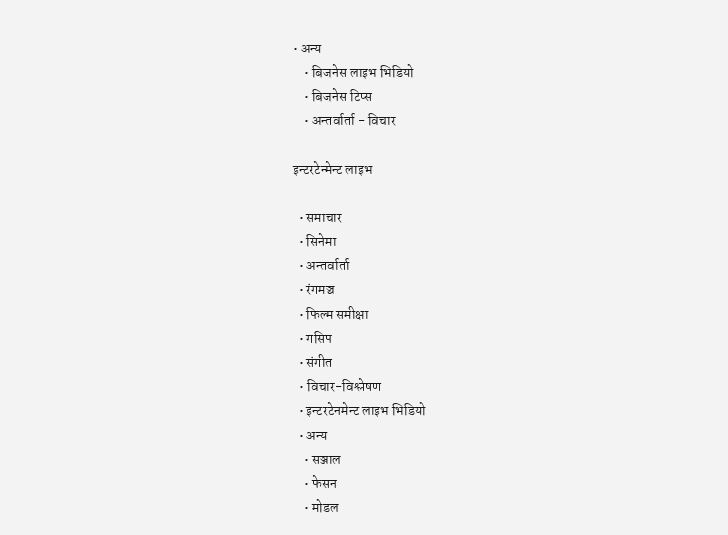• अन्य
    • बिजनेस लाइभ भिडियो
    • बिजनेस टिप्स
    • अन्तर्वार्ता - विचार

इन्टरटेन्मेन्ट लाइभ

  • समाचार
  • सिनेमा
  • अन्तर्वार्ता
  • रंगमञ्च
  • फिल्म समीक्षा
  • गसिप
  • संगीत
  • विचार-विश्लेषण
  • इन्टरटेनमेन्ट लाइभ भिडियो
  • अन्य
    • सञ्जाल
    • फेसन
    • मोडल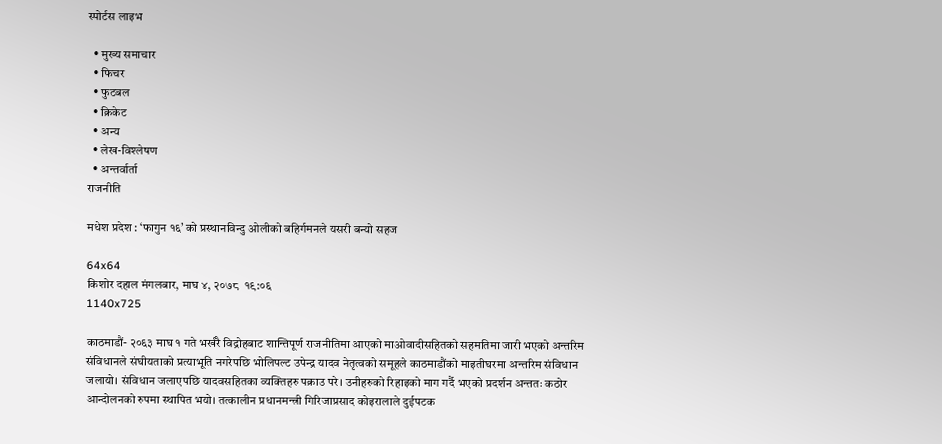स्पोर्टस लाइभ

  • मुख्य समाचार
  • फिचर
  • फुटबल
  • क्रिकेट
  • अन्य
  • लेख-विश्लेषण
  • अन्तर्वार्ता
राजनीति

मधेश प्रदेश : ‘फागुन १६’ को प्रस्थानविन्दु ओलीको बहिर्गमनले यसरी बन्यो सहज

64x64
किशोर दहाल मंगलबार, माघ ४, २०७८  १९:०६
1140x725

काठमाडौं- २०६३ माघ १ गते भर्खरै विद्रोहबाट शान्तिपूर्ण राजनीतिमा आएको माओवादीसहितको सहमतिमा जारी भएको अन्तरिम संविधानले संघीयताको प्रत्याभूति नगरेपछि भोलिपल्ट उपेन्द्र यादव नेतृत्वको समूहले काठमाडौंको माइतीघरमा अन्तरिम संविधान जलायो। संविधान जलाएपछि यादवसहितका व्यक्तिहरु पक्राउ परे। उनीहरुको रिहाइको माग गर्दै भएको प्रदर्शन अन्ततः कठोर आन्दोलनको रुपमा स्थापित भयो। तत्कालीन प्रधानमन्त्री गिरिजाप्रसाद कोइरालाले दुईपटक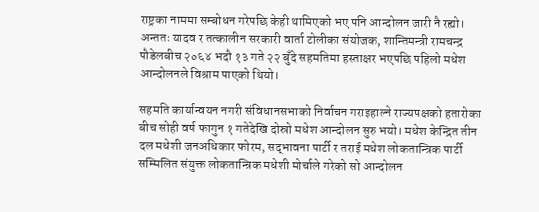राष्ट्रका नाममा सम्बोधन गरेपछि केही थामिएको भए पनि आन्दोलन जारी नै रह्यो। अन्ततः यादव र तत्कालीन सरकारी वार्ता टोलीका संयोजक, शान्तिमन्त्री रामचन्द्र पौडेलबीच २०६४ भदौ १३ गते २२ बुँदे सहमतिमा हस्ताक्षर भएपछि पहिलो मधेश आन्दोलनले विश्राम पाएको थियो।

सहमति कार्यान्वयन नगरी संविधानसभाको निर्वाचन गराइहाल्ने राज्यपक्षको हतारोका बीच सोही वर्ष फागुन १ गतेदेखि दोस्रो मधेश आन्दोलन सुरु भयो। मधेश केन्द्रित तीन दल मधेशी जनअधिकार फोरम, सद्‍भावना पार्टी र तराई मधेश लोकतान्त्रिक पार्टी सम्मिलित संयुक्त लोकतान्त्रिक मधेशी मोर्चाले गरेको सो आन्दोलन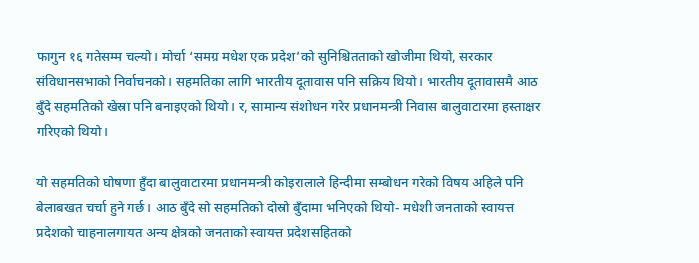फागुन १६ गतेसम्म चल्यो। मोर्चा ‘समग्र मधेश एक प्रदेश’को सुनिश्चितताको खोजीमा थियो, सरकार संविधानसभाको निर्वाचनको। सहमतिका लागि भारतीय दूतावास पनि सक्रिय थियो। भारतीय दूतावासमै आठ बुँदे सहमतिको खेस्रा पनि बनाइएको थियो। र, सामान्य संशोधन गरेर प्रधानमन्त्री निवास बालुवाटारमा हस्ताक्षर गरिएको थियो।

यो सहमतिको घोषणा हुँदा बालुवाटारमा प्रधानमन्त्री कोइरालाले हिन्दीमा सम्बोधन गरेको विषय अहिले पनि बेलाबखत चर्चा हुने गर्छ। आठ बुँदे सो सहमतिको दोस्रो बुँदामा भनिएको थियो- मधेशी जनताको स्वायत्त प्रदेशको चाहनालगायत अन्य क्षेत्रको जनताको स्वायत्त प्रदेशसहितको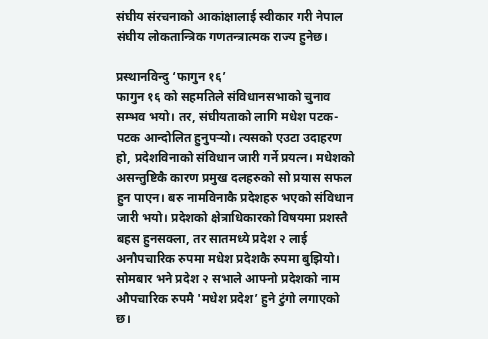संघीय संरचनाको आकांक्षालाई स्वीकार गरी नेपाल संघीय लोकतान्त्रिक गणतन्त्रात्मक राज्य हुनेछ।

प्रस्थानविन्दु ‘फागुन १६’
फागुन १६ को सहमतिले संविधानसभाको चुनाव सम्भव भयो। तर, संघीयताको लागि मधेश पटक-पटक आन्दोलित हुनुपर्‍यो। त्यसको एउटा उदाहरण हो, प्रदेशविनाको संविधान जारी गर्ने प्रयत्न। मधेशको असन्तुष्टिकै कारण प्रमुख दलहरुको सो प्रयास सफल हुन पाएन। बरु नामविनाकै प्रदेशहरु भएको संविधान जारी भयो। प्रदेशको क्षेत्राधिकारको विषयमा प्रशस्तै बहस हुनसक्ला, तर सातमध्ये प्रदेश २ लाई अनौपचारिक रुपमा मधेश प्रदेशकै रुपमा बुझियो। सोमबार भने प्रदेश २ सभाले आफ्नो प्रदेशको नाम औपचारिक रुपमै 'मधेश प्रदेश’ हुने टुंगो लगाएको छ।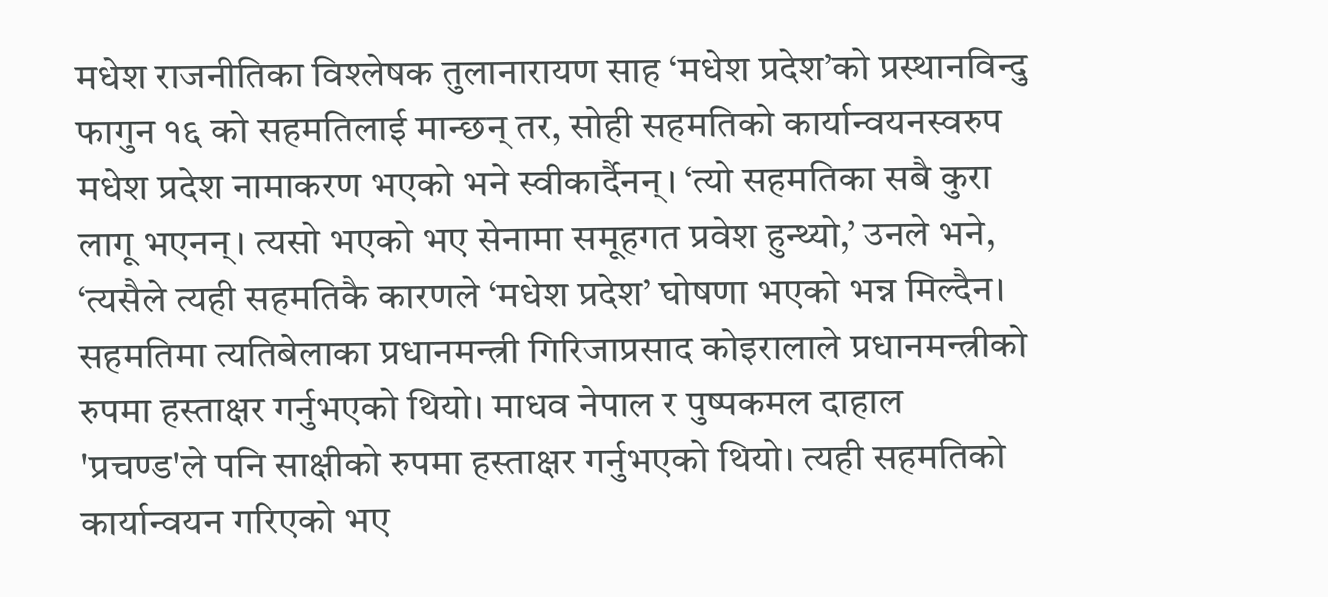मधेश राजनीतिका विश्लेषक तुलानारायण साह ‘मधेश प्रदेश’को प्रस्थानविन्दु फागुन १६ को सहमतिलाई मान्छन् तर, सोही सहमतिको कार्यान्वयनस्वरुप मधेश प्रदेश नामाकरण भएको भने स्वीकार्दैनन्। ‘त्यो सहमतिका सबै कुरा लागू भएनन्। त्यसो भएको भए सेनामा समूहगत प्रवेश हुन्थ्यो,’ उनले भने, ‘त्यसैले त्यही सहमतिकै कारणले ‘मधेश प्रदेश’ घोषणा भएको भन्न मिल्दैन। सहमतिमा त्यतिबेलाका प्रधानमन्त्री गिरिजाप्रसाद कोइरालाले प्रधानमन्त्रीको रुपमा हस्ताक्षर गर्नुभएको थियो। माधव नेपाल र पुष्पकमल दाहाल 'प्रचण्ड'ले पनि साक्षीको रुपमा हस्ताक्षर गर्नुभएको थियो। त्यही सहमतिको कार्यान्वयन गरिएको भए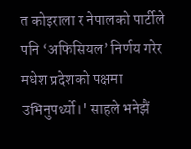त कोइराला र नेपालको पार्टीले पनि ‘अफिसियल’ निर्णय गरेर मधेश प्रदेशको पक्षमा उभिनुपर्थ्यो।' साहले भनेझैं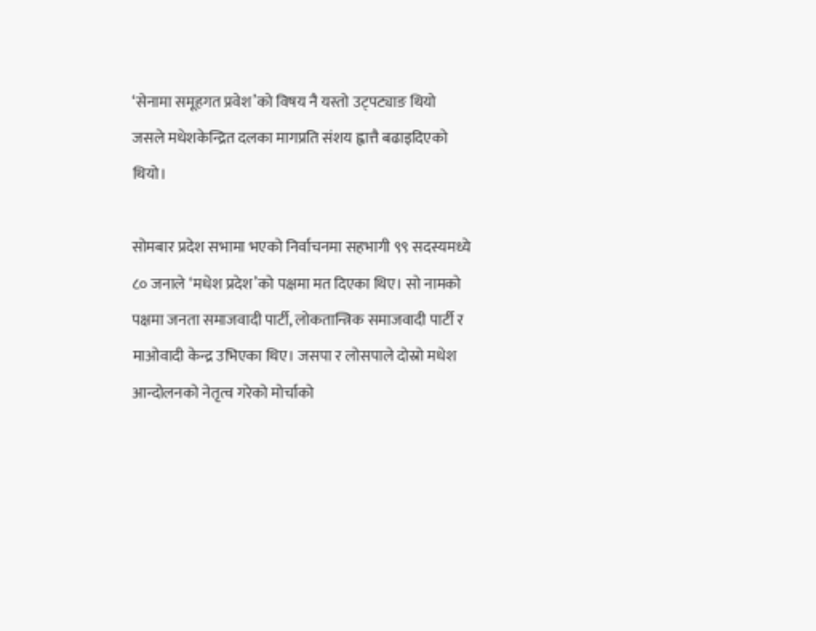‘सेनामा समूहगत प्रवेश’को विषय नै यस्तो उट्पट्याङ थियो जसले मधेशकेन्द्रित दलका मागप्रति संशय ह्वात्तै बढाइदिएको थियो।

सोमबार प्रदेश सभामा भएको निर्वाचनमा सहभागी ९९ सदस्यमध्ये ८० जनाले ‘मधेश प्रदेश’को पक्षमा मत दिएका थिए। सो नामको पक्षमा जनता समाजवादी पार्टी, लोकतान्त्रिक समाजवादी पार्टी र माओवादी केन्द्र उभिएका थिए। जसपा र लोसपाले दोस्रो मधेश आन्दोलनको नेतृत्व गरेको मोर्चाको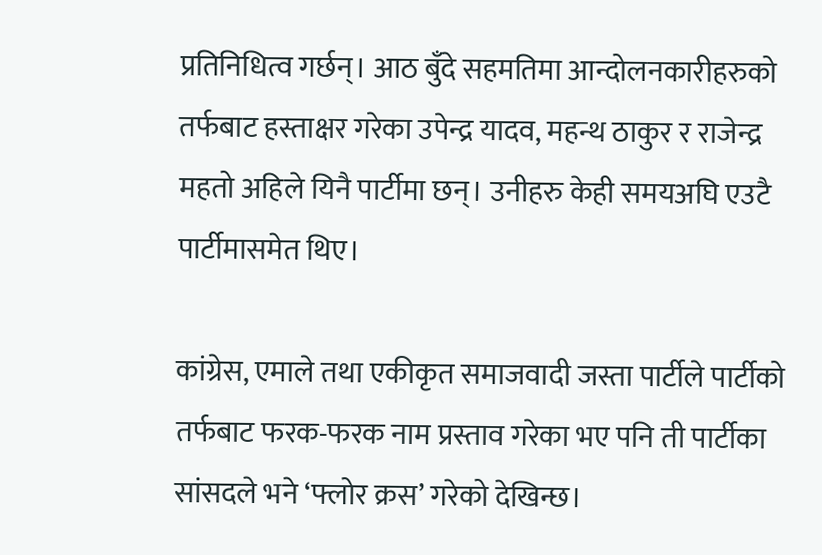प्रतिनिधित्व गर्छन्। आठ बुँदे सहमतिमा आन्दोलनकारीहरुको तर्फबाट हस्ताक्षर गरेका उपेन्द्र यादव, महन्थ ठाकुर र राजेन्द्र महतो अहिले यिनै पार्टीमा छन्। उनीहरु केही समयअघि एउटै पार्टीमासमेत थिए।

कांग्रेस, एमाले तथा एकीकृत समाजवादी जस्ता पार्टीले पार्टीको तर्फबाट फरक-फरक नाम प्रस्ताव गरेका भए पनि ती पार्टीका सांसदले भने ‘फ्लोर क्रस’ गरेको देखिन्छ।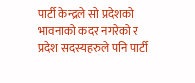पार्टी केन्द्रले सो प्रदेशको भावनाको कदर नगरेको र प्रदेश सदस्यहरुले पनि पार्टी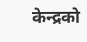केन्द्रको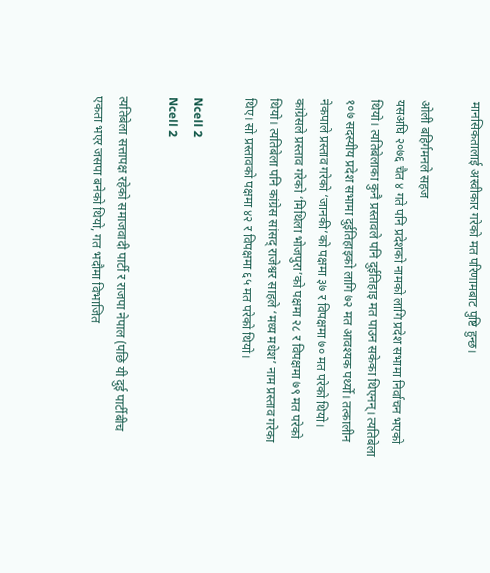मानसिकतालाई अस्वीकार गरेको मत परिणामबाट पुष्टि हुन्छ।

ओली बहिर्गमनले सहज
यसअघि २०७६ चैत ४ गते पनि प्रदेशको नामको लागि प्रदेश सभामा निर्वाचन भएको थियो। त्यतिबेलाका कुनै प्रस्तावले पनि दुईतिहाइ मत पाउन सकेका थिएनन्। त्यतिबेला १०७ सदस्यीय प्रदेश सभामा दुईतिहाइको लागि ७२ मत आवश्यक पर्थ्यो। तत्कालीन नेकपाले प्रस्ताव गरेको ‘जानकी’को पक्षमा ३७ र विपक्षमा ७० मत परेको थियो। कांग्रेसले प्रस्ताव गरेको ‘मिथिला भोजपुरा’को पक्षमा २८ र विपक्षमा ७९ मत परेको थियो। त्यतिबेला पनि कांग्रेस सांसद् राजेश्वर साहले ‘मध्य मधेश’ नाम प्रस्ताव गरेका थिए। सो प्रस्तावको पक्षमा ४२ र विपक्षमा ६५ मत परेको थियो।

Ncell 2
Ncell 2

त्यतिबेला सत्तापक्ष रहेको समाजवादी पार्टी र राजपा नेपाल (पछि यी दुई पार्टीबीच एकता भएर जसपा बनेको थियो, गत भदौमा विभाजित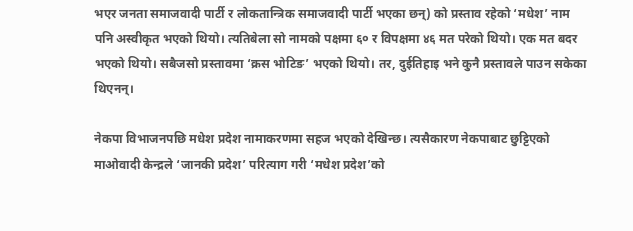भएर जनता समाजवादी पार्टी र लोकतान्त्रिक समाजवादी पार्टी भएका छन्) को प्रस्ताव रहेको ‘मधेश’ नाम पनि अस्वीकृत भएको थियो। त्यतिबेला सो नामको पक्षमा ६० र विपक्षमा ४६ मत परेको थियो। एक मत बदर भएको थियो। सबैजसो प्रस्तावमा ‘क्रस भोटिङ’ भएको थियो। तर, दुईतिहाइ भने कुनै प्रस्तावले पाउन सकेका थिएनन्।

नेकपा विभाजनपछि मधेश प्रदेश नामाकरणमा सहज भएको देखिन्छ। त्यसैकारण नेकपाबाट छुट्टिएको माओवादी केन्द्रले ‘जानकी प्रदेश’ परित्याग गरी ‘मधेश प्रदेश’को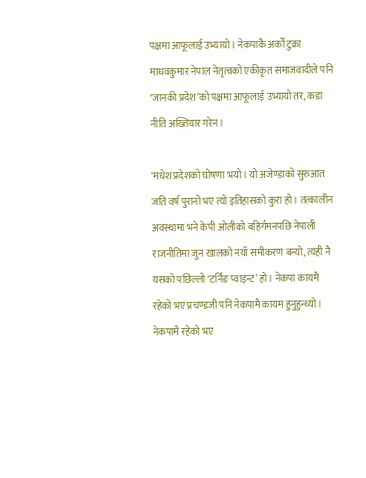पक्षमा आफूलाई उभ्यायो। नेकपाकै अर्को टुक्रा माधवकुमार नेपाल नेतृत्वको एकीकृत समाजवादीले पनि ‘जानकी प्रदेश’को पक्षमा आफूलाई उभ्यायो तर, कडा नीति अख्तियार गरेन।

‘मधेश प्रदेशको घोषणा भयो। यो अजेण्डाको सुरुआत जति वर्ष पुरानो भए त्यो इतिहासको कुरा हो। तत्कालीन अवस्थामा भने केपी ओलीको बहिर्गमनपछि नेपाली राजनीतिमा जुन खालको नयाँ समीकरण बन्यो, त्यही नै यसको पछिल्लो ‘टर्निङ प्वाइन्ट’ हो। नेकपा कायमै रहेको भए प्रचण्डजी पनि नेकपामै कायम हुनुहुन्थ्यो। नेकपामै रहेको भए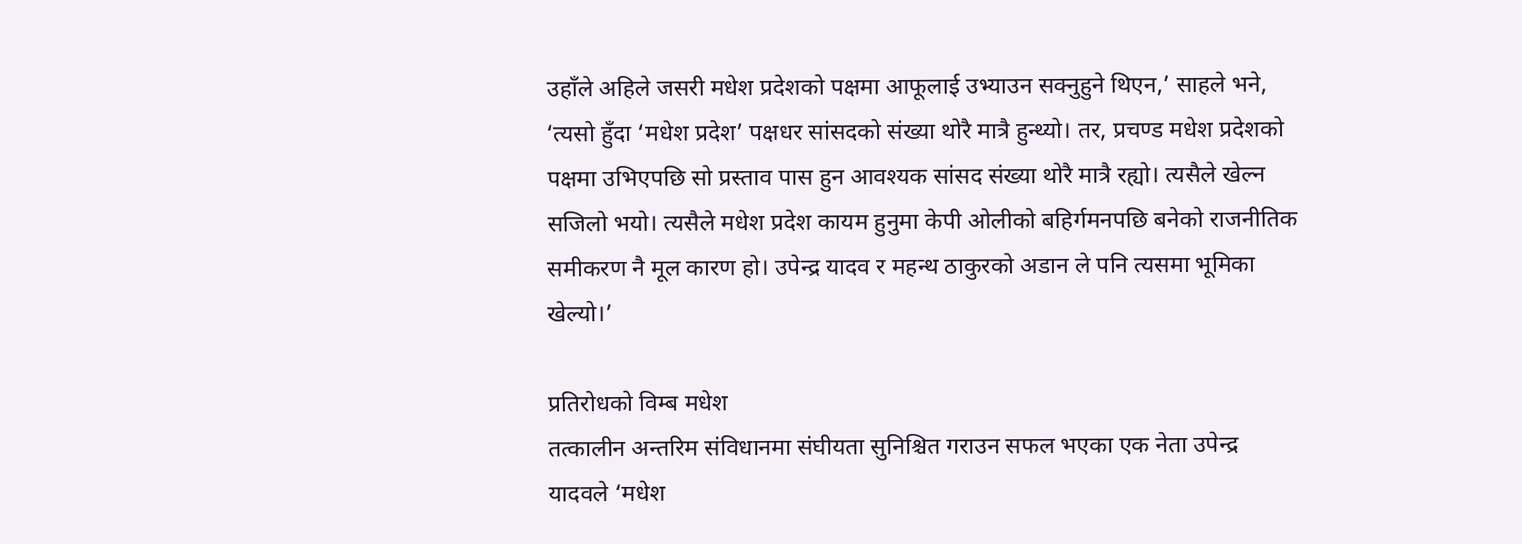उहाँले अहिले जसरी मधेश प्रदेशको पक्षमा आफूलाई उभ्याउन सक्नुहुने थिएन,’ साहले भने, ‘त्यसो हुँदा ‘मधेश प्रदेश’ पक्षधर सांसदको संख्या थोरै मात्रै हुन्थ्यो। तर, प्रचण्ड मधेश प्रदेशको पक्षमा उभिएपछि सो प्रस्ताव पास हुन आवश्यक सांसद संख्या थोरै मात्रै रह्यो। त्यसैले खेल्न सजिलो भयो। त्यसैले मधेश प्रदेश कायम हुनुमा केपी ओलीको बहिर्गमनपछि बनेको राजनीतिक समीकरण नै मूल कारण हो। उपेन्द्र यादव र महन्थ ठाकुरको अडान ले पनि त्यसमा भूमिका खेल्यो।’

प्रतिरोधको विम्ब मधेश
तत्कालीन अन्तरिम संविधानमा संघीयता सुनिश्चित गराउन सफल भएका एक नेता उपेन्द्र यादवले ‘मधेश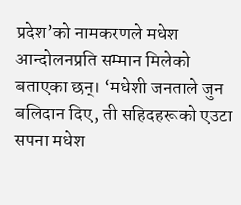प्रदेश’को नामकरणले मधेश आन्दोलनप्रति सम्मान मिलेको बताएका छन्। ‘मधेशी जनताले जुन बलिदान दिए, ती सहिदहरूको एउटा सपना मधेश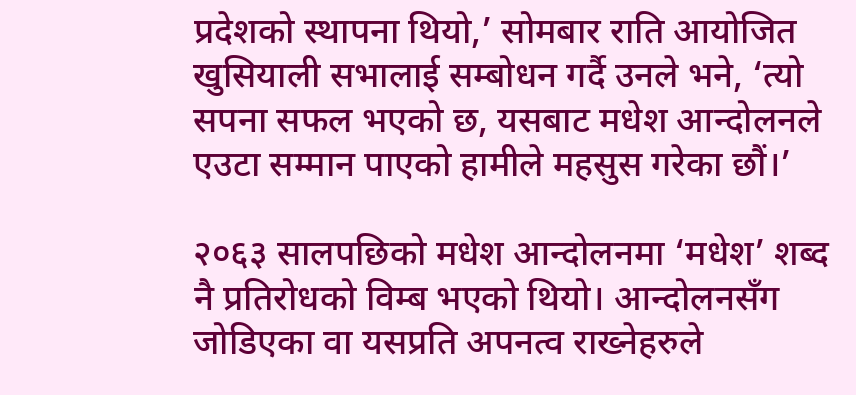प्रदेशको स्थापना थियो,’ सोमबार राति आयोजित खुसियाली सभालाई सम्बोधन गर्दै उनले भने, ‘त्यो सपना सफल भएको छ, यसबाट मधेश आन्दोलनले एउटा सम्मान पाएको हामीले महसुस गरेका छौं।’

२०६३ सालपछिको मधेश आन्दोलनमा ‘मधेश’ शब्द नै प्रतिरोधको विम्ब भएको थियो। आन्दोलनसँग जोडिएका वा यसप्रति अपनत्व राख्नेहरुले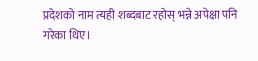प्रदेशको नाम त्यही शब्दबाट रहोस् भन्ने अपेक्षा पनि गरेका थिए।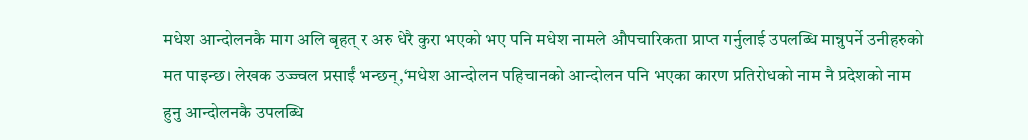मधेश आन्दोलनकै माग अलि बृहत् र अरु धेरै कुरा भएको भए पनि मधेश नामले औपचारिकता प्राप्त गर्नुलाई उपलब्धि मान्नुपर्ने उनीहरुको मत पाइन्छ। लेखक उज्ज्वल प्रसाईं भन्छन्,‘मधेश आन्दोलन पहिचानको आन्दोलन पनि भएका कारण प्रतिरोधको नाम नै प्रदेशको नाम हुनु आन्दोलनकै उपलब्धि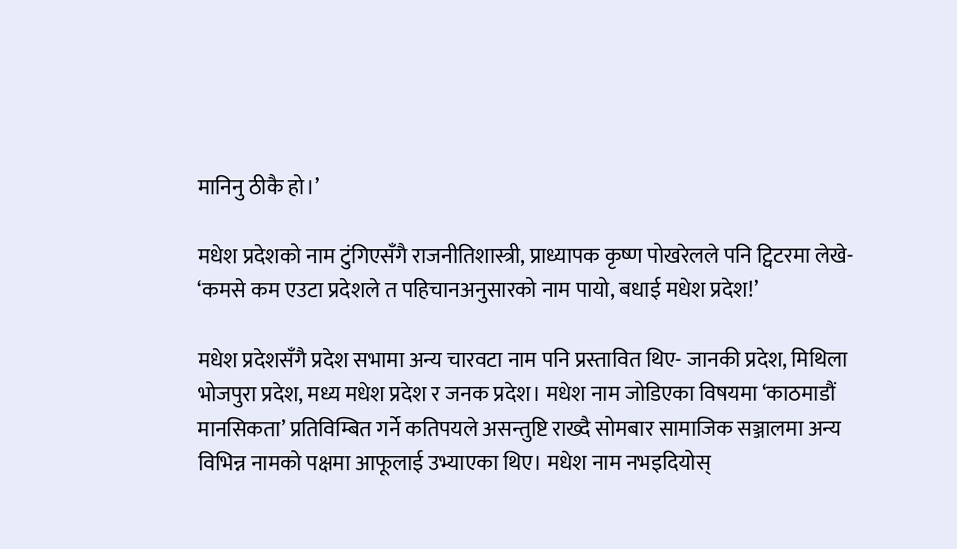मानिनु ठीकै हो।’

मधेश प्रदेशको नाम टुंगिएसँगै राजनीतिशास्त्री, प्राध्यापक कृष्ण पोखरेलले पनि ट्विटरमा लेखे- ‘कमसे कम एउटा प्रदेशले त पहिचानअनुसारको नाम पायो, बधाई मधेश प्रदेश!’

मधेश प्रदेशसँगै प्रदेश सभामा अन्य चारवटा नाम पनि प्रस्तावित थिए- जानकी प्रदेश, मिथिला भोजपुरा प्रदेश, मध्य मधेश प्रदेश र जनक प्रदेश। मधेश नाम जोडिएका विषयमा ‘काठमाडौं मानसिकता’ प्रतिविम्बित गर्ने कतिपयले असन्तुष्टि राख्दै सोमबार सामाजिक सञ्जालमा अन्य विभिन्न नामको पक्षमा आफूलाई उभ्याएका थिए। मधेश नाम नभइदियोस्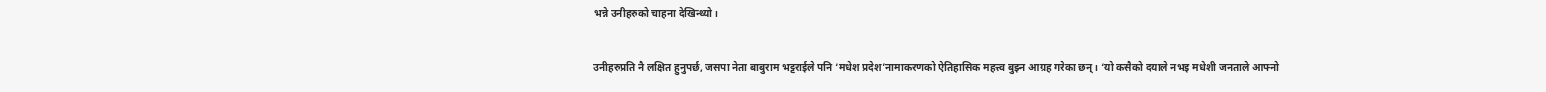भन्ने उनीहरुको चाहना देखिन्थ्यो।

उनीहरुप्रति नै लक्षित हुनुपर्छ, जसपा नेता बाबुराम भट्टराईले पनि ‘मधेश प्रदेश’नामाकरणको ऐतिहासिक महत्त्व बुझ्न आग्रह गरेका छन्। ‘यो कसैको दयाले नभइ मधेशी जनताले आफ्नो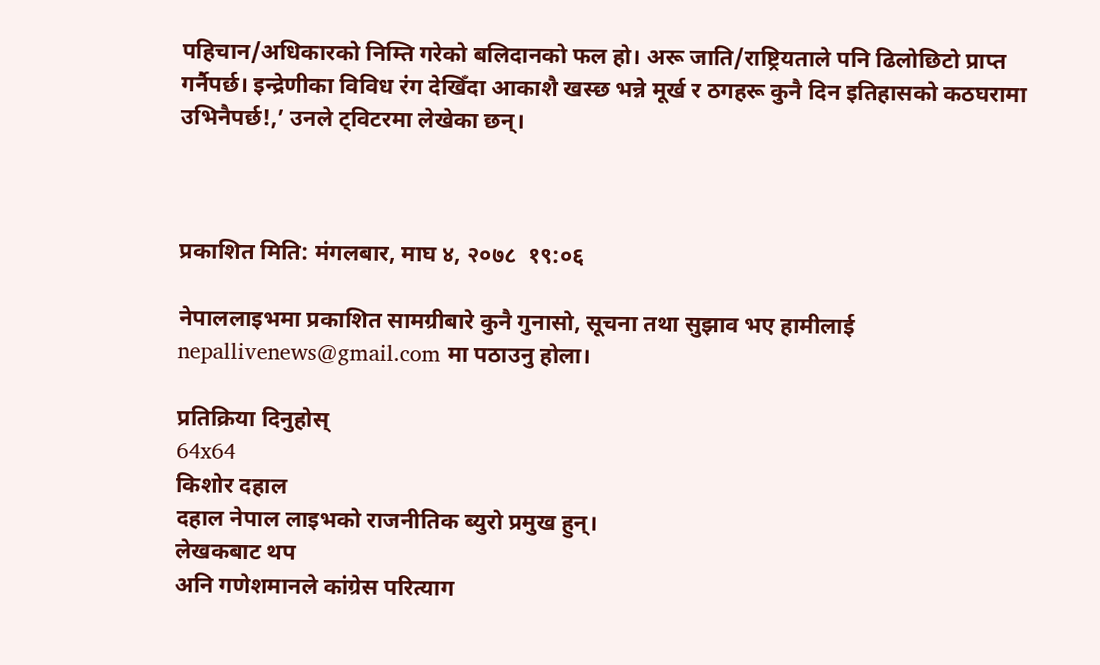पहिचान/अधिकारको निम्ति गरेको बलिदानको फल हो। अरू जाति/राष्ट्रियताले पनि ढिलोछिटो प्राप्त गर्नैपर्छ। इन्द्रेणीका विविध रंग देखिँदा आकाशै खस्छ भन्ने मूर्ख र ठगहरू कुनै दिन इतिहासको कठघरामा उभिनैपर्छ!,’ उनले ट्विटरमा लेखेका छन्।



प्रकाशित मिति: मंगलबार, माघ ४, २०७८  १९:०६

नेपाललाइभमा प्रकाशित सामग्रीबारे कुनै गुनासो, सूचना तथा सुझाव भए हामीलाई nepallivenews@gmail.com मा पठाउनु होला।

प्रतिक्रिया दिनुहोस्
64x64
किशोर दहाल
दहाल नेपाल लाइभको राजनीतिक ब्युरो प्रमुख हुन्।
लेखकबाट थप
अनि गणेशमानले कांग्रेस परित्याग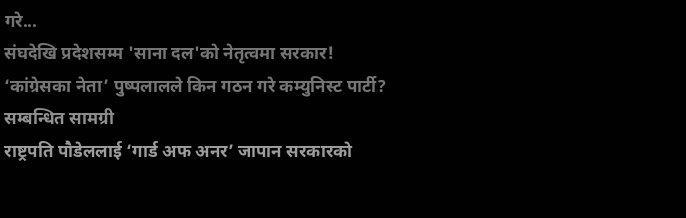गरे...
संघदेखि प्रदेशसम्म 'साना दल'को नेतृत्वमा सरकार!
‘कांग्रेसका नेता’ पुष्पलालले किन गठन गरे कम्युनिस्ट पार्टी?
सम्बन्धित सामग्री
राष्ट्रपति पौडेललाई ‘गार्ड अफ अनर’ जापान सरकारको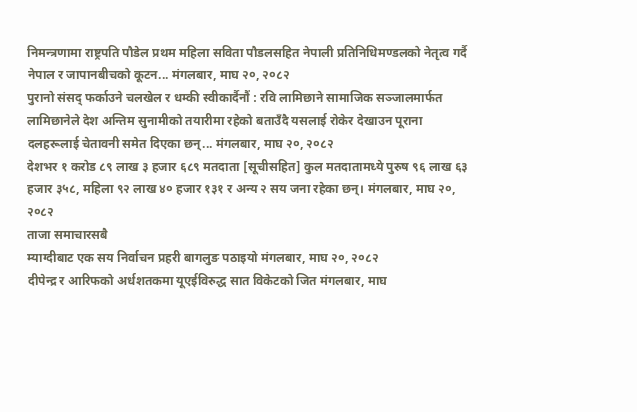निमन्त्रणामा राष्ट्रपति पौडेल प्रथम महिला सविता पौडलसहित नेपाली प्रतिनिधिमण्डलको नेतृत्व गर्दै नेपाल र जापानबीचको कूटन... मंगलबार, माघ २०, २०८२
पुरानो संसद् फर्काउने चलखेल र धम्की स्वीकार्दैनौं : रवि लामिछाने सामाजिक सञ्जालमार्फत लामिछानेले देश अन्तिम सुनामीको तयारीमा रहेको बताउँदै यसलाई रोकेर देखाउन पूराना दलहरूलाई चेतावनी समेत दिएका छन्... मंगलबार, माघ २०, २०८२
देशभर १ करोड ८९ लाख ३ हजार ६८९ मतदाता [सूचीसहित] कुल मतदातामध्ये पुरुष ९६ लाख ६३ हजार ३५८, महिला ९२ लाख ४० हजार १३१ र अन्य २ सय जना रहेका छन्। मंगलबार, माघ २०, २०८२
ताजा समाचारसबै
म्याग्दीबाट एक सय निर्वाचन प्रहरी बागलुङ पठाइयो मंगलबार, माघ २०, २०८२
दीपेन्द्र र आरिफको अर्धशतकमा यूएईविरुद्ध सात विकेटको जित मंगलबार, माघ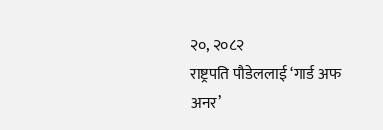२०, २०८२
राष्ट्रपति पौडेललाई ‘गार्ड अफ अनर’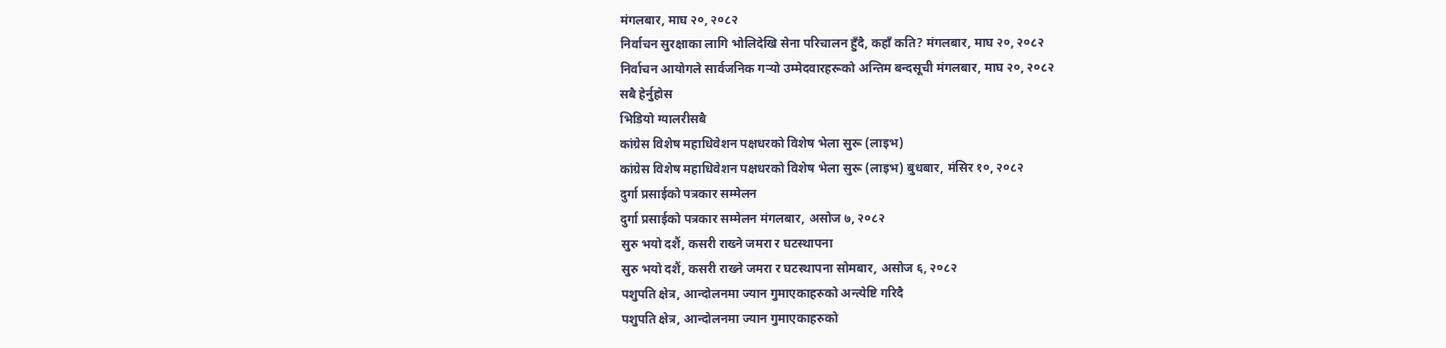मंगलबार, माघ २०, २०८२
निर्वाचन सुरक्षाका लागि भोलिदेखि सेना परिचालन हुँदै, कहाँ कति? मंगलबार, माघ २०, २०८२
निर्वाचन आयोगले सार्वजनिक गर्‍यो उम्मेदवारहरूको अन्तिम बन्दसूची मंगलबार, माघ २०, २०८२
सबै हेर्नुहोस
भिडियो ग्यालरीसबै
कांग्रेस विशेष महाधिवेशन पक्षधरको विशेष भेला सुरू (लाइभ)
कांग्रेस विशेष महाधिवेशन पक्षधरको विशेष भेला सुरू (लाइभ) बुधबार, मंसिर १०, २०८२
दुर्गा प्रसाईको पत्रकार सम्मेलन
दुर्गा प्रसाईको पत्रकार सम्मेलन मंगलबार, असोज ७, २०८२
सुरु भयो दशैं, कसरी राख्ने जमरा र घटस्थापना
सुरु भयो दशैं, कसरी राख्ने जमरा र घटस्थापना सोमबार, असोज ६, २०८२
पशुपति क्षेत्र, आन्दोलनमा ज्यान गुमाएकाहरुको अन्त्येष्टि गरिदै
पशुपति क्षेत्र, आन्दोलनमा ज्यान गुमाएकाहरुको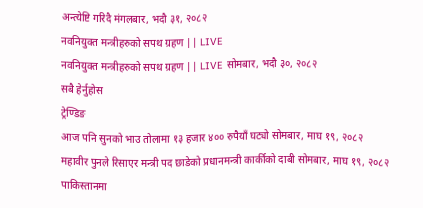अन्त्येष्टि गरिदै मंगलबार, भदौ ३१, २०८२
नवनियुक्त मन्त्रीहरुको सपथ ग्रहण || LIVE
नवनियुक्त मन्त्रीहरुको सपथ ग्रहण || LIVE सोमबार, भदौ ३०, २०८२
सबै हेर्नुहोस
ट्रेण्डिङ
आज पनि सुनको भाउ तोलामा १३ हजार ४०० रुपैयाँ घट्यो सोमबार, माघ १९, २०८२
महावीर पुनले रिसाएर मन्त्री पद छाडेको प्रधानमन्त्री कार्कीको दाबी सोमबार, माघ १९, २०८२
पाकिस्तानमा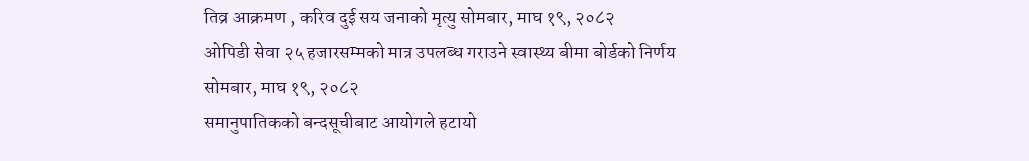तिव्र आक्रमण , करिव दुई सय जनाको मृत्यु सोमबार, माघ १९, २०८२
ओपिडी सेवा २५ हजारसम्मको मात्र उपलब्ध गराउने स्वास्थ्य बीमा बोर्डको निर्णय सोमबार, माघ १९, २०८२
समानुपातिकको बन्दसूचीबाट आयोगले हटायो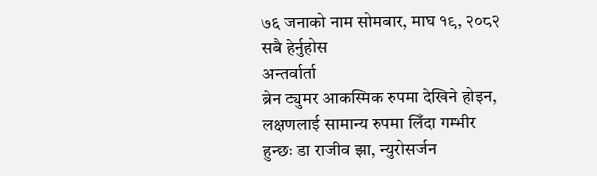७६ जनाको नाम सोमबार, माघ १९, २०८२
सबै हेर्नुहोस
अन्तर्वार्ता
ब्रेन ट्युमर आकस्मिक रुपमा देखिने होइन, लक्षणलाई सामान्य रुपमा लिँदा गम्भीर हुन्छः डा राजीव झा, न्युरोसर्जन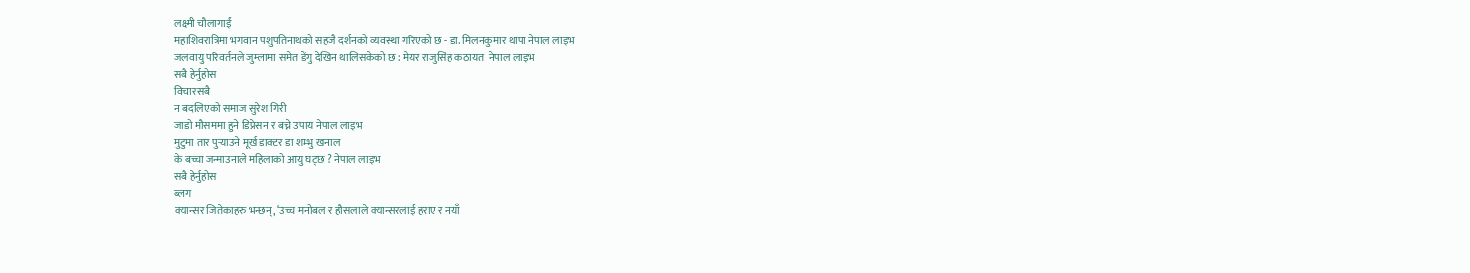लक्ष्मी चौलागाईं
महाशिवरात्रिमा भगवान पशुपतिनाथको सहजै दर्शनको व्यवस्था गरिएको छ - डा. मिलनकुमार थापा नेपाल लाइभ
जलवायु परिवर्तनले जुम्लामा समेत डेंगु देखिन थालिसकेको छ : मेयर राजुसिंह कठायत  नेपाल लाइभ
सबै हेर्नुहोस
विचारसबै
न बदलिएको समाज सुरेश गिरी
जाडो मौसममा हुने डिप्रेसन र बच्ने उपाय नेपाल लाइभ
मुटुमा तार पुर्‍याउने मूर्ख डाक्टर डा शम्भु खनाल
के बच्चा जन्माउनाले महिलाको आयु घट्छ ? नेपाल लाइभ
सबै हेर्नुहोस
ब्लग
क्यान्सर जितेकाहरु भन्छन्, ‘उच्च मनोबल र हौसलाले क्यान्सरलाई हराए र नयाँ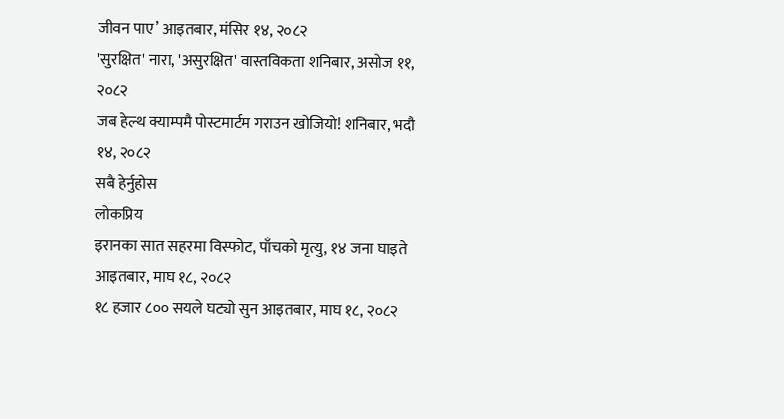जीवन पाए’ आइतबार, मंसिर १४, २०८२
'सुरक्षित' नारा, 'असुरक्षित' वास्तविकता शनिबार, असोज ११, २०८२
जब हेल्थ क्याम्पमै पोस्टमार्टम गराउन खोजियो! शनिबार, भदौ १४, २०८२
सबै हेर्नुहोस
लोकप्रिय
इरानका सात सहरमा विस्फोट, पाँचको मृत्यु, १४ जना घाइते आइतबार, माघ १८, २०८२
१८ हजार ८०० सयले घट्यो सुन आइतबार, माघ १८, २०८२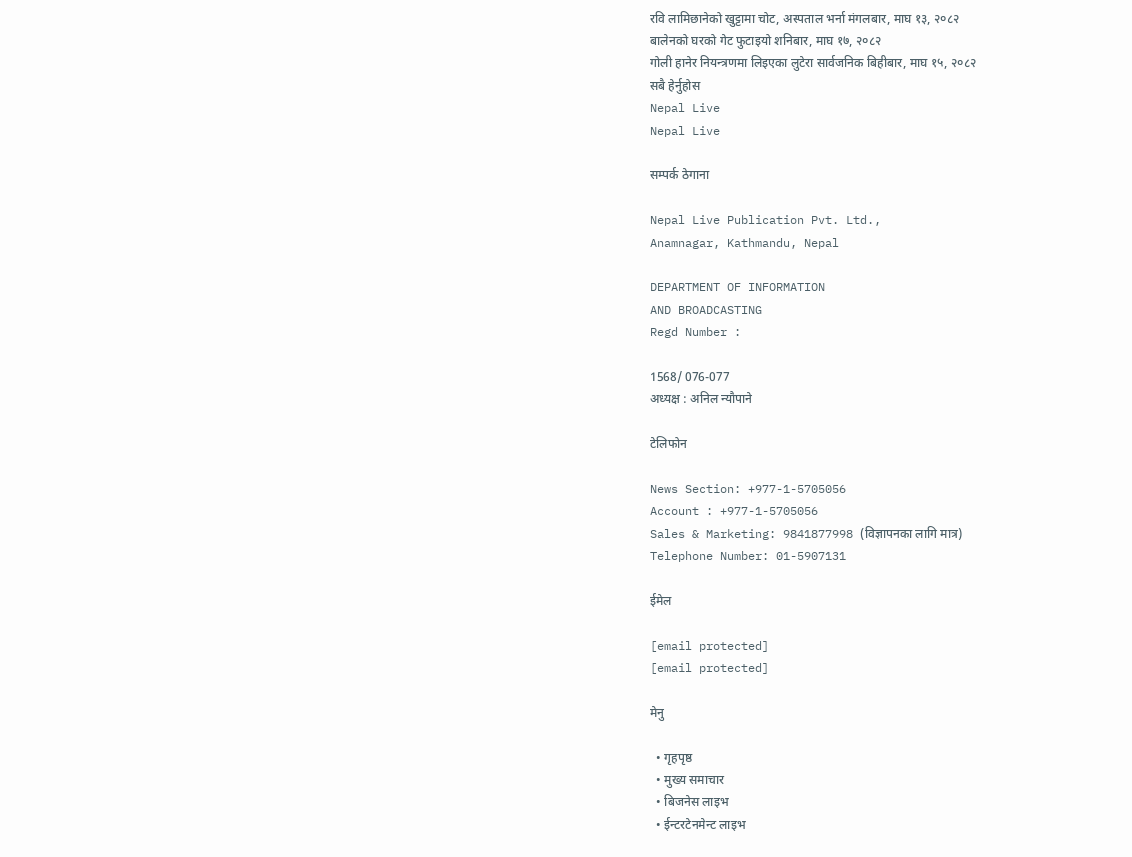रवि लामिछानेको खुट्टामा चोट, अस्पताल भर्ना मंगलबार, माघ १३, २०८२
बालेनको घरको गेट फुटाइयो शनिबार, माघ १७, २०८२
गोली हानेर नियन्त्रणमा लिइएका लुटेरा सार्वजनिक बिहीबार, माघ १५, २०८२
सबै हेर्नुहोस
Nepal Live
Nepal Live

सम्पर्क ठेगाना

Nepal Live Publication Pvt. Ltd.,
Anamnagar, Kathmandu, Nepal

DEPARTMENT OF INFORMATION
AND BROADCASTING
Regd Number :

1568/ 076-077
अध्यक्ष : अनिल न्यौपाने

टेलिफोन

News Section: +977-1-5705056
Account : +977-1-5705056
Sales & Marketing: 9841877998 (विज्ञापनका लागि मात्र)
Telephone Number: 01-5907131

ईमेल

[email protected]
[email protected]

मेनु

  • गृहपृष्ठ
  • मुख्य समाचार
  • बिजनेस लाइभ
  • ईन्टरटेनमेन्ट लाइभ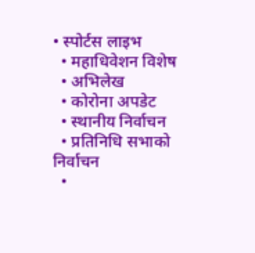• स्पोर्टस लाइभ
  • महाधिवेशन विशेष
  • अभिलेख
  • कोरोना अपडेट
  • स्थानीय निर्वाचन
  • प्रतिनिधि सभाको निर्वाचन
  •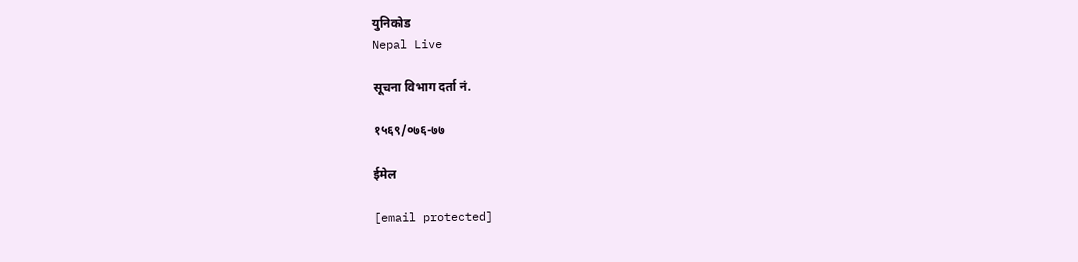युनिकोड
Nepal Live

सूचना विभाग दर्ता नं.

१५६९/०७६-७७

ईमेल

[email protected]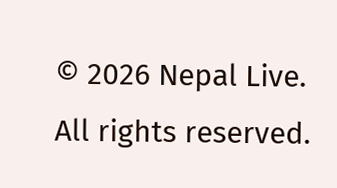© 2026 Nepal Live. All rights reserved.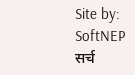Site by: SoftNEP
सर्च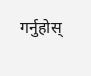गर्नुहोस्